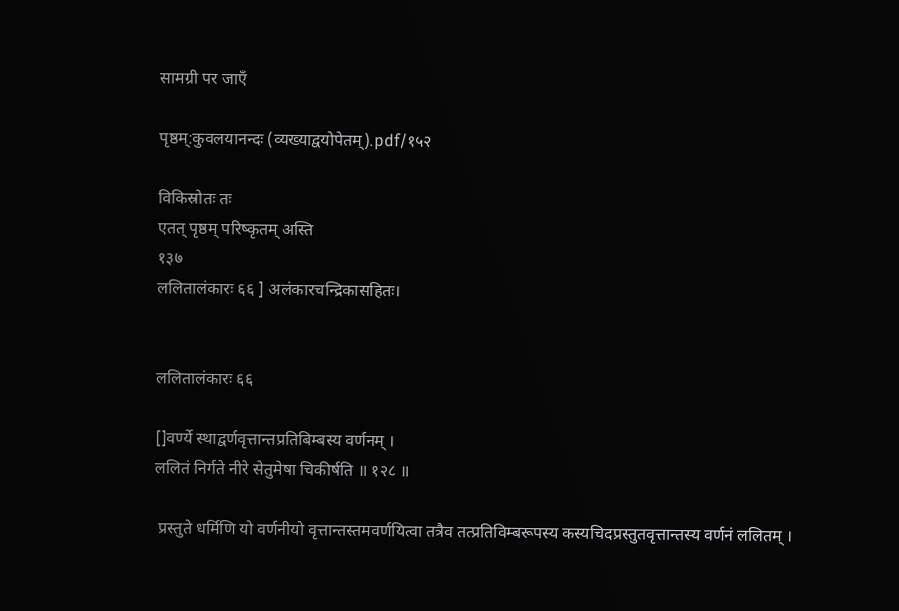सामग्री पर जाएँ

पृष्ठम्:कुवलयानन्दः (व्यख्याद्वयोपेतम्).pdf/१५२

विकिस्रोतः तः
एतत् पृष्ठम् परिष्कृतम् अस्ति
१३७
ललितालंकारः ६६ ] अलंकारचन्द्रिकासहितः।


ललितालंकारः ६६

[]वर्ण्ये स्थाद्वर्णवृत्तान्तप्रतिबिम्बस्य वर्णनम् ।
ललितं निर्गते नीरे सेतुमेषा चिकीर्षति ॥ १२८ ॥

 प्रस्तुते धर्मिणि यो वर्णनीयो वृत्तान्तस्तमवर्णयित्वा तत्रैव तत्प्रतिविम्बरूपस्य कस्यचिदप्रस्तुतवृत्तान्तस्य वर्णनं ललितम् ।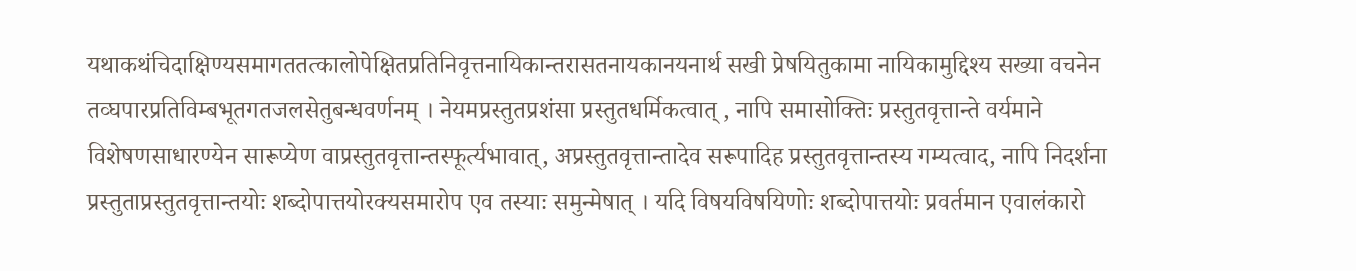यथाकथंचिदाक्षिण्यसमागततत्कालोपेक्षितप्रतिनिवृत्तनायिकान्तरासतनायकानयनार्थ सखी प्रेषयितुकामा नायिकामुद्दिश्य सख्या वचनेन तव्घपारप्रतिविम्बभूतगतजलसेतुबन्धवर्णनम् । नेयमप्रस्तुतप्रशंसा प्रस्तुतधर्मिकत्वात् , नापि समासोक्तिः प्रस्तुतवृत्तान्ते वर्यमाने विशेषणसाधारण्येन सारूप्येण वाप्रस्तुतवृत्तान्तस्फूर्त्यभावात्, अप्रस्तुतवृत्तान्तादेव सरूपादिह प्रस्तुतवृत्तान्तस्य गम्यत्वाद, नापि निदर्शना प्रस्तुताप्रस्तुतवृत्तान्तयोः शब्दोपात्तयोरक्यसमारोप एव तस्याः समुन्मेषात् । यदि विषयविषयिणोः शब्दोपात्तयोः प्रवर्तमान एवालंकारो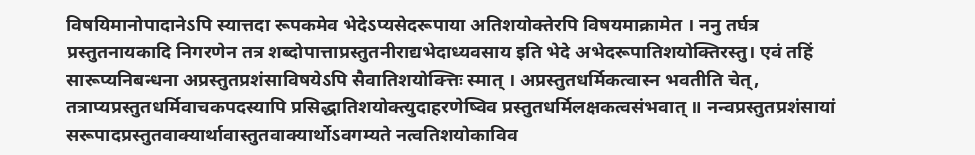विषयिमानोपादानेऽपि स्यात्तदा रूपकमेव भेदेऽप्यसेदरूपाया अतिशयोक्तेरपि विषयमाक्रामेत । ननु तर्घत्र प्रस्तुतनायकादि निगरणेन तत्र शब्दोपात्ताप्रस्तुतनीराद्यभेदाध्यवसाय इति भेदे अभेदरूपातिशयोक्तिरस्तु। एवं तहिं सारूप्यनिबन्धना अप्रस्तुतप्रशंसाविषयेऽपि सैवातिशयोक्त्तिः स्मात् । अप्रस्तुतधर्मिकत्वास्न भवतीति चेत्, तत्राप्यप्रस्तुतधर्मिवाचकपदस्यापि प्रसिद्धातिशयोक्त्युदाहरणेष्विव प्रस्तुतधर्मिलक्षकत्वसंभवात् ॥ नन्वप्रस्तुतप्रशंसायां सरूपादप्रस्तुतवाक्यार्थावास्तुतवाक्यार्थोऽवगम्यते नत्वतिशयोकाविव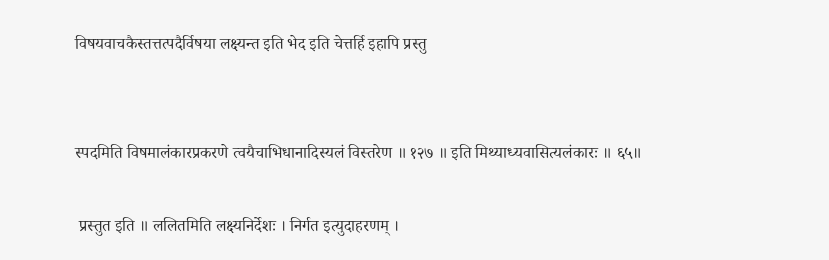विषयवाचकैस्तत्तत्पदैर्विषया लक्ष्यन्त इति भेद इति चेत्तर्हि इहापि प्रस्तु


स्पदमिति विषमालंकारप्रकरणे त्वयैचाभिधानादिस्यलं विस्तरेण ॥ १२७ ॥ इति मिथ्याध्यवासित्यलंकारः ॥ ६५॥

 प्रस्तुत इति ॥ ललितमिति लक्ष्यनिर्देशः । निर्गत इत्युदाहरणम् ।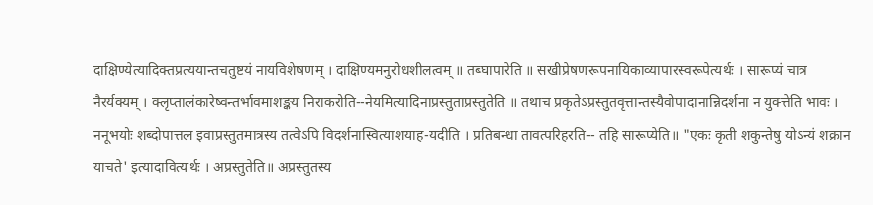दाक्षिण्येत्यादिक्तप्रत्ययान्तचतुष्टयं नायविशेषणम् । दाक्षिण्यमनुरोधशीलत्वम् ॥ तब्घापारेति ॥ सखीप्रेषणरूपनायिकाव्यापारस्वरूपेत्यर्थः । सारूप्यं चात्र नैरर्यक्यम् । क्लृप्तालंकारेष्वन्तर्भावमाशङ्कय निराकरोति--नेयमित्यादिनाप्रस्तुताप्रस्तुतेति ॥ तथाच प्रकृतेऽप्रस्तुतवृत्तान्तस्यैवोपादानान्निदर्शना न युक्त्तेति भावः । ननूभयोः शब्दोपात्तल इवाप्रस्तुतमात्रस्य तत्वेऽपि विदर्शनास्वित्याशयाह-यदीति । प्रतिबन्धा तावत्परिहरति-- तहि सारूप्येति॥ "एकः कृती शकुन्तेषु योऽन्यं शक्रान याचते' इत्यादावित्यर्थः । अप्रस्तुतेति॥ अप्रस्तुतस्य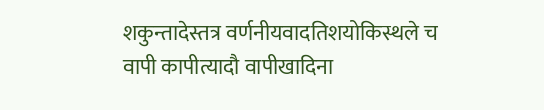शकुन्तादेस्तत्र वर्णनीयवादतिशयोकिस्थले च वापी कापीत्यादौ वापीखादिना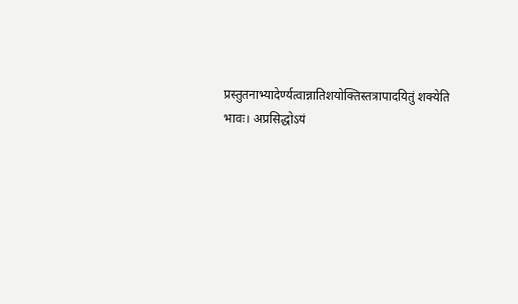प्रस्तुतनाभ्यादेर्ण्यत्वान्नातिशयोक्तिस्तत्रापादयितुं शक्येति भावः। अप्रसिद्धोऽयं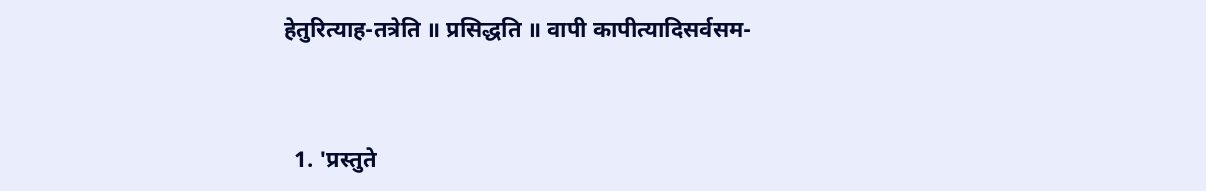हेतुरित्याह-तत्रेति ॥ प्रसिद्धति ॥ वापी कापीत्यादिसर्वसम-


  1. 'प्रस्तुते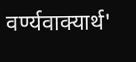वर्ण्यवाक्यार्थ'